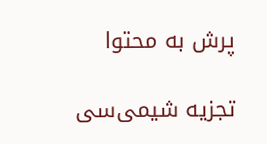پرش به محتوا

تجزیه شیمی‌سی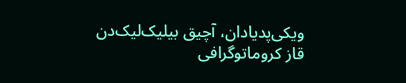ویکی‌پدیادان، آچیق بیلیک‌لیک‌دن
قاز کروماتوگرافی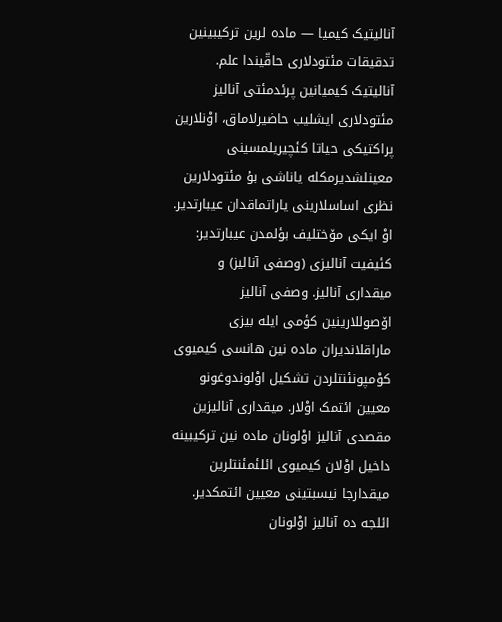آنالیتیک کیمیا — ماده لرین ترکیبینین تدقیقات مئتودلاری حاقّیندا علم. آنالیتیک کیمیانین پرئدمئتی آنالیز مئتودلاری ایشلیب حاضیرلاماق، اوْنلارین پراکتیکی حیاتا کئچیریلمسینی معینلشدیرمکله یاناشی بۇ مئتودلارین نظری اساسلارینی یاراتماقدان عیبارتدیر. اوْ ایکی مۆختلیف بؤلمدن عیبارتدیر: کئیفیت آنالیزی (وصفی آنالیز) و میقداری آنالیز. وصفی آنالیز اۆصوللارینین کؤمی ایله بیزی ماراقلاندیران ماده نین هانسی کیمیوی کوْمپونئنتلردن تشکیل اوْلوندوغونو معیین ائتمک اوْلار. میقداری آنالیزین مقصدی آنالیز اوْلونان ماده نین ترکیبینه داخیل اوْلان کیمیوی ائلئمئنتلرین میقدارجا نیسبتینی معیین ائتمکدیر. ائلجه ده آنالیز اوْلونان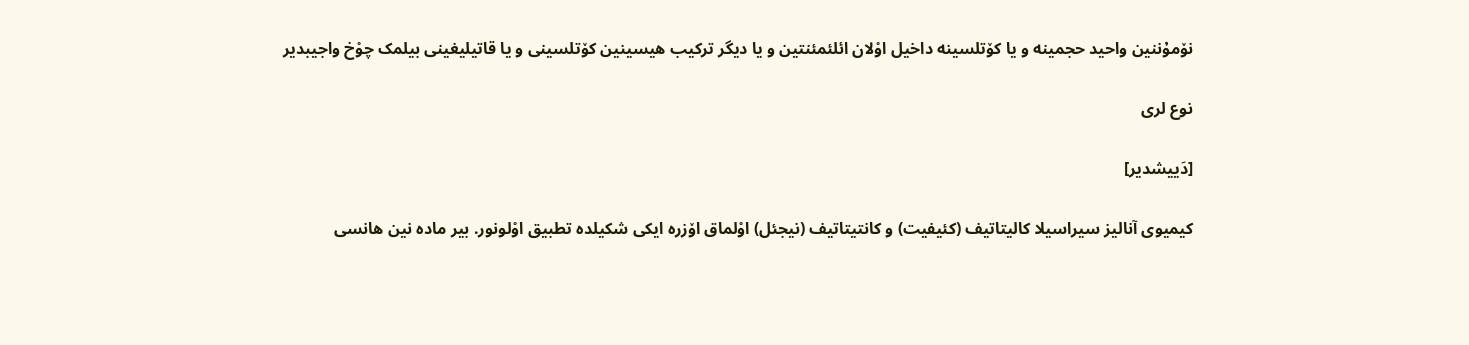نۆمۇننین واحید حجمینه و یا کۆتلسینه داخیل اوْلان ائلئمئنتین و یا دیگر ترکیب هیسینین کۆتلسینی و یا قاتیلیغینی بیلمک چوْخ واجیبدیر

نوع لری

[دَییشدیر]

کیمیوی آنالیز سیراسیلا کالیتاتیف (کئیفیت) و کانتیتاتیف (نیجئل) اوْلماق اۆزره ایکی شکیلده تطبیق اوْلونور. بیر ماده نین هانسی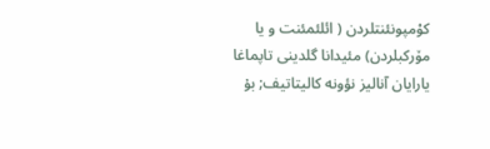کوْمپونئنتلردن ( ائلئمئنت و یا مۆرکبلردن) مئیدانا گلدینی تاپماغا یارایان آنالیز نؤونه کالیتاتیف; بۇ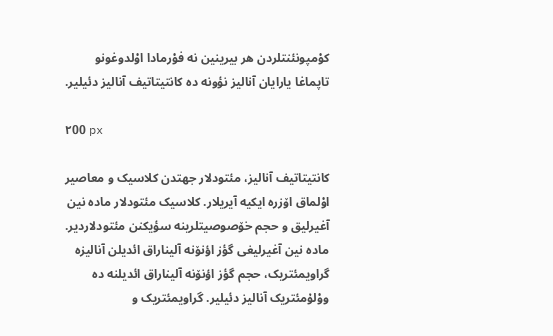کوْمپونئنتلردن هر بیرینین نه فوْرمادا اوْلدوغونو تاپماغا یارایان آنالیز نؤونه ده کانتیتاتیف آنالیز دئیلیر.

۲00 px

کانتیتاتیف آنالیز، مئتودلار جهتدن کلاسیک و معاصیر اوْلماق اۆزره ایکیه آیریلار. کلاسیک مئتودلار ماده نین آغیرلیق و حجم خۆصوصیتلرینه سؤیکنن مئتودلاردیر. ماده نین آغیرلیغی گؤز اؤنۆنه آلیناراق ائدیلن آنالیزه گراویمئتریک، حجم گؤز اؤنۆنه آلیناراق ائدیلنه ده ووْلۇمئتریک آنالیز دئیلیر. گراویمئتریک و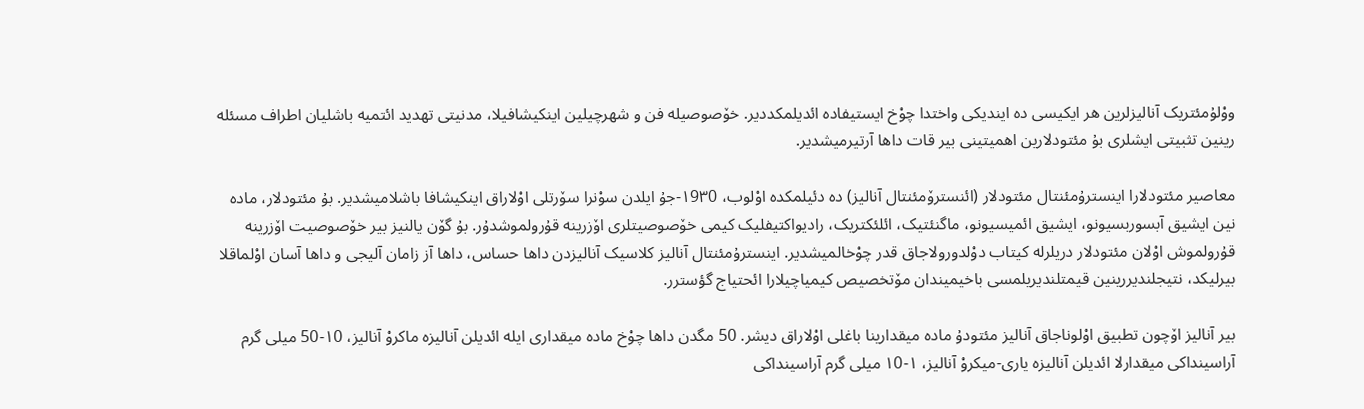ووْلۇمئتریک آنالیزلرین هر ایکیسی ده ایندیکی واختدا چوْخ ایستیفاده ائدیلمکددیر. خۆصوصیله فن و شهرچیلین اینکیشافیلا، مدنیتی تهدید ائتمیه باشلیان اطراف مسئله رینین تثبیتی ایشلری بۇ مئتودلارین اهمیتینی بیر قات داها آرتیرمیشدیر.

معاصیر مئتودلارا اینسترۇمئنتال مئتودلار (ائنسترۆمئنتال آنالیز) ده دئیلمکده اوْلوب، ۱9۳0-جۇ ایلدن سوْنرا سۆرتلی اوْلاراق اینکیشافا باشلامیشدیر. بۇ مئتودلار، ماده نین ایشیق آبسوربسیونو، ایشیق ائمیسیونو، ماگنئتیک، ائلئکتریک، رادیواکتیفلیک کیمی خۆصوصیتلری اۆزرینه قۇرولموشدۇر. بۇ گۆن یالنیز بیر خۆصوصیت اۆزرینه قۇرولموش اوْلان مئتودلار دریلرله کیتاب دوْلدورولاجاق قدر چوْخالمیشدیر. اینسترۇمئنتال آنالیز کلاسیک آنالیزدن داها حساس، داها آز زامان آلیجی و داها آسان اوْلماقلا بیرلیکد، نتیجلندیررینین قیمتلندیریلمسی باخیمیندان مۆتخصیص کیمیاچیلارا ائحتیاج گؤسترر.

بیر آنالیز اۆچون تطبیق اوْلوناجاق آنالیز مئتودۇ ماده میقدارینا باغلی اوْلاراق دیشر. 50 مگدن داها چوْخ ماده میقداری ایله ائدیلن آنالیزه ماکروْ آنالیز، ۱0-50 میلی گرم آراسینداکی میقدارلا ائدیلن آنالیزه یاری-میکروْ آنالیز، ۱-۱0 میلی گرم آراسینداکی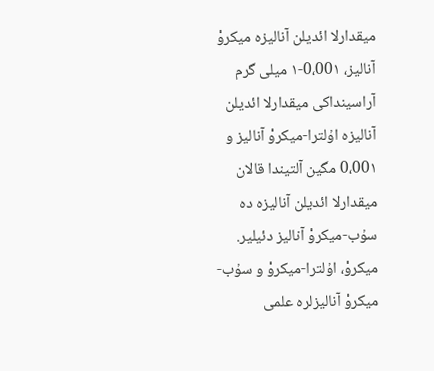میقدارلا ائدیلن آنالیزه میکروْ آنالیز، 0،00۱-۱ میلی گرم آراسینداکی میقدارلا ائدیلن آنالیزه اۇلترا-میکروْ آنالیز و 0،00۱ مگین آلتیندا قالان میقدارلا ائدیلن آنالیزه ده سۇب-میکروْ آنالیز دئیلیر. میکروْ، اۇلترا-میکروْ و سۇب-میکروْ آنالیزلره علمی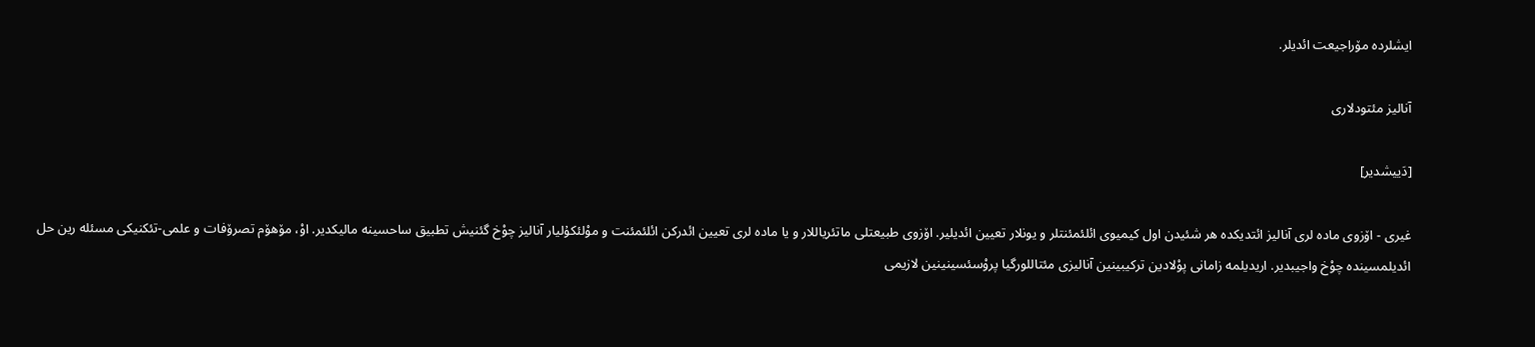ایشلرده مۆراجیعت ائدیلر.

آنالیز مئتودلاری

[دَییشدیر]

غیری - اۆزوی ماده لری آنالیز ائتدیکده هر شئیدن اول کیمیوی ائلئمئنتلر و یونلار تعیین ائدیلیر. اۆزوی طبیعتلی ماتئریاللار و یا ماده لری تعیین ائدرکن ائلئمئنت و موْلئکۇلیار آنالیز چوْخ گئنیش تطبیق ساحسینه مالیکدیر. اوْ، مۆهۆم تصرۆفات و علمی-تئکنیکی مسئله رین حل ائدیلمسینده چوْخ واجیبدیر. اریدیلمه زامانی پوْلادین ترکیبینین آنالیزی مئتاللورگیا پروْسئسینینین لازیمی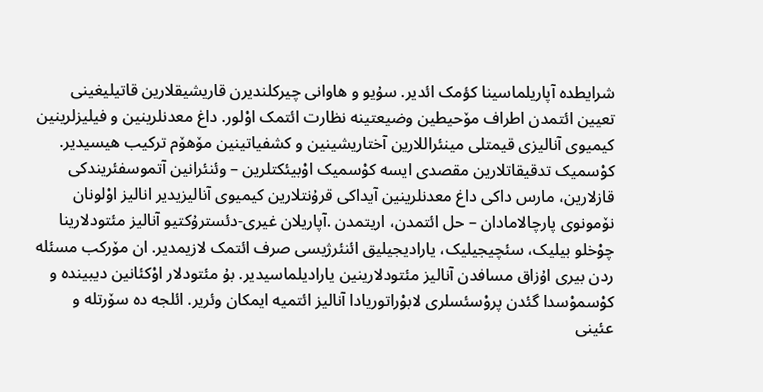شرایطده آپاریلماسینا کؤمک ائدیر. سۇیو و هاوانی چیرکلندیرن قاریشیقلارین قاتیلیغینی تعیین ائتمدن اطراف مۆحیطین وضیعتینه نظارت ائتمک اوْلور. داغ معدنلرینین و فیلیزلرینین کیمیوی آنالیزی قیمتلی مینئراللارین آختاریشینین و کشفیاتینین مۆهۆم ترکیب هیسیدیر. کوْسمیک تدقیقاتلارین مقصدی ایسه کوْسمیک اوْبیئکتلرین – وئنئرانین آتموسفئریندکی قازلارین، مارس داکی داغ معدنلرینین آیداکی قرۇنتلارین کیمیوی آنالیزیدیر انالیز اوْلونان نۆمونوی پارچالامادان – حل ائتمدن، اریتمدن .آپاریلان غیری-دئسترۇکتیو آنالیز مئتودلارینا چوْخلو بیلیک، سئچیجیلیک، یارادیجیلیق ائنئرژیسی صرف ائتمک لازیمدیر. ان مۆرکب مسئله ردن بیری اۇزاق مسافدن آنالیز مئتودلارینین یارادیلماسیدیر. بۇ مئتودلار اوْکئانین دیبینده و کوْسموْسدا گئدن پروْسئسلری لابوْراتوریادا آنالیز ائتمیه ایمکان وئریر. ائلجه ده سۆرتله و عئینی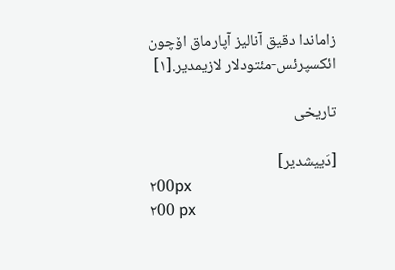زاماندا دقیق آنالیز آپارماق اۆچون ائکسپرئس-مئتودلار لازیمدیر.[۱]

تاریخی

[دَییشدیر]
۲00px
۲00 px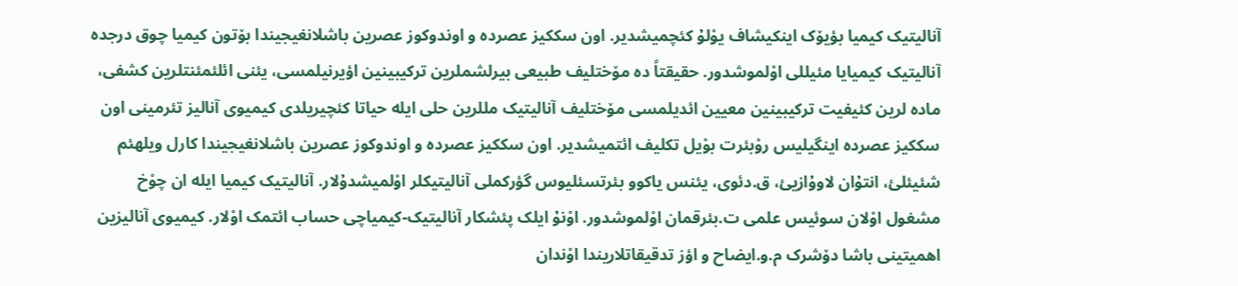آنالیتیک کیمیا بؤیۆک اینکیشاف یوْلۇ کئچمیشدیر. اون سککیز عصرده و اوندوکوز عصرین باشلانغیجیندا بۆتون کیمیا چوق درجده آنالیتیک کیمیایا مئیللی اوْلموشدور. حقیقتاً ده مۆختلیف طبیعی بیرلشملرین ترکیبینین اؤیرنیلمسی، یئنی ائلئمئنتلرین کشفی، ماده لرین کئیفیت ترکیبینین معیین ائدیلمسی مۆختلیف آنالیتیک مللرین حلی ایله حیاتا کئچیریلدی کیمیوی آنالیز تئرمینی اون سککیز عصرده اینگیلیس روْبئرت بوْیل تکلیف ائتمیشدیر. اون سککیز عصرده و اوندوکوز عصرین باشلانغیجیندا کارل ویلهئم شئیئلئ، انتۇان لاوۇازیئ، ق.دئوی، یئنس یاکوو بئرتسئلیوس گؤرکملی آنالیتیکلر اوْلمیشدۇلار. آنالیتیک کیمیا ایله ان چوْخ مشغول اوْلان سوئیس علمی ت.بئرقمان اوْلموشدور. اوْنۇ ایلک پئشکار آنالیتیک-کیمیاچی حساب ائتمک اوْلار. کیمیوی آنالیزین اهمیتینی باشا دۆشرک م.و.ایضاح و اؤز تدقیقاتلاریندا اوْندان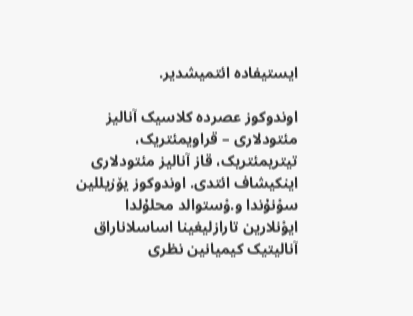ایستیفاده ائتمیشدیر.

اوندوکوز عصرده کلاسیک آنالیز مئتودلاری – قراویمئتریک، تیتریمئتریک، قاز آنالیز مئتودلاری اینکیشاف ائتدی. اوندوکوز یۆزیللین سوْنۇندا و.وْستوالد محلۇلدا ایوْنلارین تارازلیغینا اساسلاناراق آنالیتیک کیمیانین نظری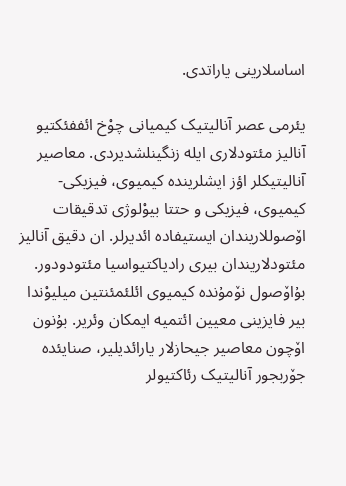اساسلارینی یاراتدی.

یئرمی عصر آنالیتیک کیمیانی چوْخ ائففئکتیو آنالیز مئتودلاری ایله زنگینلشدیردی. معاصیر آنالیتیکلر اؤز ایشلرینده کیمیوی، فیزیکی-کیمیوی، فیزیکی و حتتا بیوْلوژی تدقیقات اۆصوللاریندان ایستیفاده ائدیرلر. ان دقیق آنالیز مئتودلاریندان بیری رادیاکتیواسیا مئتودودور. بۇاۆصول نۆمۇنده کیمیوی ائلئمئنتین میلیوْندا بیر فایزینی معیین ائتمیه ایمکان وئریر. بۇنون اۆچون معاصیر جیحازلار یارائدیلیر، صنایئده جۆربجور آنالیتیک رئاکتیولر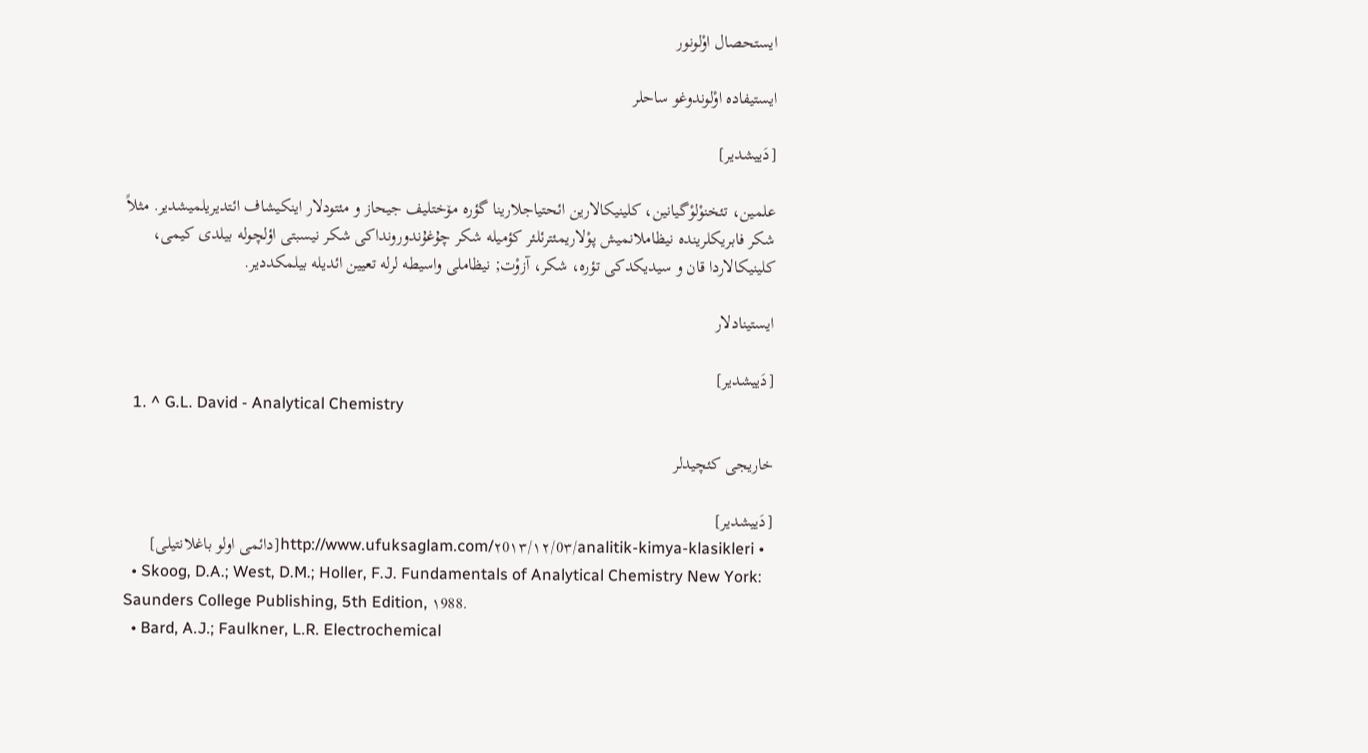ایستحصال اوْلونور

ایستیفاده اوْلوندوغو ساحلر

[دَییشدیر]

علمین، تئخنوْلوْگیانین، کلینیکالارین ائحتیاجلارینا گؤره مۆختلیف جیحاز و مئتودلار اینکیشاف ائتدیریلمیشدیر. مثلاً شکر فابریکلرینده نیظاملانمیش پوْلاریمئترئلئر کؤمیله شکر چۇغۇندورونداکی شکر نیسبتی اؤلچوله بیلدی کیمی، کلینیکالاردا قان و سیدیکدکی تؤره، شکر، آزوْت; نیظاملی واسیطه لرله تعیین ائدیله بیلمکددیر.

ایستینادلار

[دَییشدیر]
  1. ^ G.L. David - Analytical Chemistry

خاریجی کئچیدلر

[دَییشدیر]
  • http://www.ufuksaglam.com/۲0۱۳/۱۲/0۳/analitik-kimya-klasikleri[دائمی اولو باغلانتیلی]
  • Skoog, D.A.; West, D.M.; Holler, F.J. Fundamentals of Analytical Chemistry New York: Saunders College Publishing, 5th Edition, ۱988.
  • Bard, A.J.; Faulkner, L.R. Electrochemical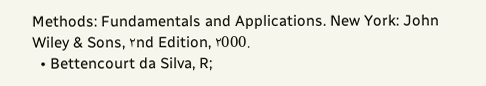Methods: Fundamentals and Applications. New York: John Wiley & Sons, ۲nd Edition, ۲000.
  • Bettencourt da Silva, R;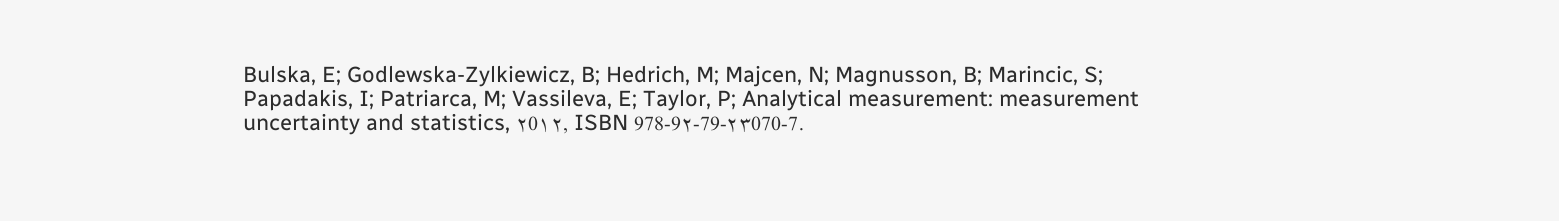Bulska, E; Godlewska-Zylkiewicz, B; Hedrich, M; Majcen, N; Magnusson, B; Marincic, S; Papadakis, I; Patriarca, M; Vassileva, E; Taylor, P; Analytical measurement: measurement uncertainty and statistics, ۲0۱۲, ISBN 978-9۲-79-۲۳070-7.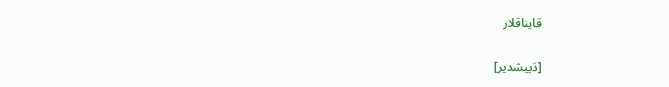قایناقلار

[دَییشدیر]